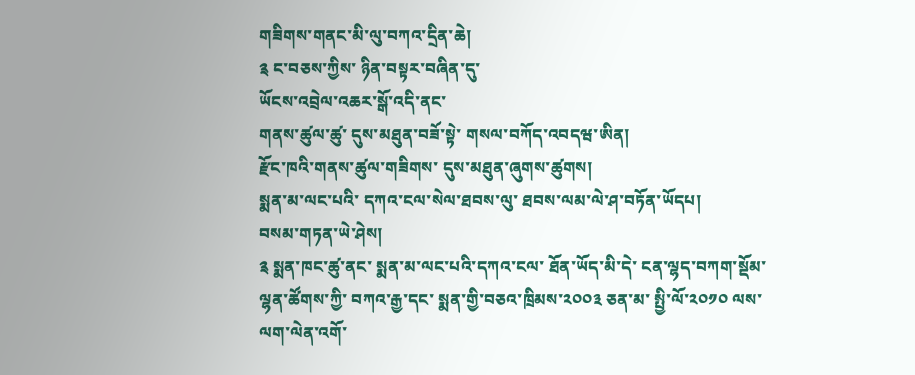གཟིགས་གནང་མི་ལུ་བཀའ་དྲིན་ཆེ།
༉ ང་བཅས་ཀྱིས་ ཉིན་བསྟར་བཞིན་དུ་
ཡོངས་འབྲེལ་འཆར་སྒོ་འདི་ནང་
གནས་ཚུལ་ཚུ་ དུས་མཐུན་བཟོ་སྟེ་ གསལ་བཀོད་འབདཝ་ཨིན།
རྫོང་ཁའི་གནས་ཚུལ་གཟིགས་ དུས་མཐུན་ཞུགས་ཚུགས།
སྨན་མ་ལང་པའི་ དཀའ་ངལ་སེལ་ཐབས་ལུ་ ཐབས་ལམ་ལེ་ཤ་བཏོན་ཡོདཔ།
བསམ་གཏན་ཡེ་ཤེས།
༉ སྨན་ཁང་ཚུ་ནང་ སྨན་མ་ལང་པའི་དཀའ་ངལ་ ཐོན་ཡོད་མི་དེ་ ངན་ལྷད་བཀག་སྡོམ་ལྷན་ཚོགས་ཀྱི་ བཀའ་རྒྱ་དང་ སྨན་གྱི་བཅའ་ཁྲིམས་༢༠༠༣ ཅན་མ་ སྤྱི་ལོ་༢༠༡༠ ལས་ ལག་ལེན་འགོ་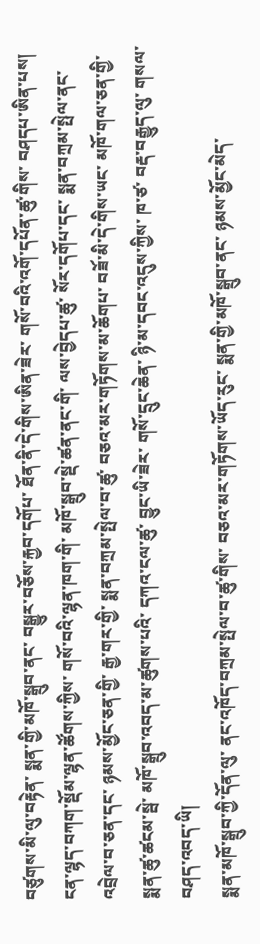བཙུགས་མི་ལུ་བརྟེན་ སྨན་གྱི་མཁོ་སྒྲུབ་ནང་ བསྒྱུར་བཅོས་རྐྱབ་དགོཔ་ ཐོན་ནི་དེ་གིས་ཨིན་ཟེར་ གསོ་བའི་འགོ་དཔོན་ཚུ་གིས་ བཤདཔ་ཨིན་པས།
ངན་ལྷད་བཀག་སྡོམ་ལྷན་ཚོགས་ཀྱིས་ གསོ་བའི་ལྷན་ཁག་གི་ མཁོ་སྒྲུབ་སྡེ་ཚན་ནང་གི་ ལས་བྱེདཔ་ཚུ་ སོར་དགོཔ་དང་ སྨན་བཀྲམ་སྤེལ་ནང་ འབྲེལ་བ་ཅན་དང་ ཉམས་མྱོང་ཅན་གྱི་ རྒྱ་གར་གྱི་ སྨན་བཀྲམ་སྤེལ་བ་ཚུ་ བཅའ་མར་གཏོགས་མ་ཆོགཔ་ བཟོ་མི་དེ་གིས་ཡང་ མཁོ་གལ་ཅན་གྱི་ སྨན་ཚུ་ཚངམ་སྦེ་ མཁོ་སྒྲུབ་འབད་མ་ཚུགས་པའི་ དཀའ་ངལ་ཚུ་ བྱུང་ཡི་ཟེར་ གསོ་དྲུང་ཆེན་ ཉི་མ་དབང་འདུས་ཀྱིས་ ཁ་ཙ་ བརྡ་བརྒྱུད་ལུ་ གསལ་བཤད་འབད་ཡི།
སྨན་མཁོ་སྒྲུབ་ཀྱི་དོན་ལུ་ ནང་འཁོད་བཀྲམ་སྤེལ་བ་ཚུ་གིས་ བཅའ་མར་གཏོགས་ཡོད་རུང་ སྨན་གྱི་མཁོ་སྒྲུབ་ནང་ ཉམས་མྱོང་མེད་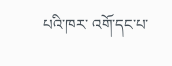པའི་ཁར་ འགོ་དང་པ་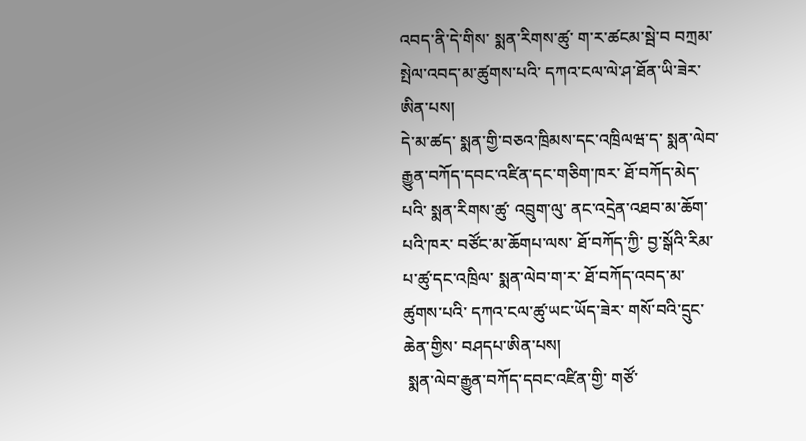འབད་ནི་དེ་གིས་ སྨན་རིགས་ཚུ་ ག་ར་ཚངམ་སྦེ་བ བཀྲམ་སྤེལ་འབད་མ་ཚུགས་པའི་ དཀའ་ངལ་ལེ་ཤ་ཐོན་ཡི་ཟེར་ཨིན་པས།
དེ་མ་ཚད་ སྨན་གྱི་བཅའ་ཁྲིམས་དང་འཁྲིལཝ་ད་ སྨན་ལེབ་རྒྱུན་བཀོད་དབང་འཛིན་དང་གཅིག་ཁར་ ཐོ་བཀོད་མེད་པའི་ སྨན་རིགས་ཚུ་ འབྲུག་ལུ་ ནང་འདྲེན་འཐབ་མ་ཆོག་པའི་ཁར་ བཙོང་མ་ཆོགཔ་ལས་ ཐོ་བཀོད་ཀྱི་ བྱ་སྒོའི་རིམ་པ་ཚུ་དང་འཁྲིལ་ སྨན་ལེབ་ག་ར་ ཐོ་བཀོད་འབད་མ་ཚུགས་པའི་ དཀའ་ངལ་ཚུ་ཡང་ཡོད་ཟེར་ གསོ་བའི་དྲུང་ཆེན་གྱིས་ བཤདཔ་ཨིན་པས།
 སྨན་ལེབ་རྒྱུན་བཀོད་དབང་འཛིན་གྱི་ གཙོ་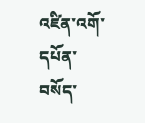འཛིན་འགོ་དཔོན་ བསོད་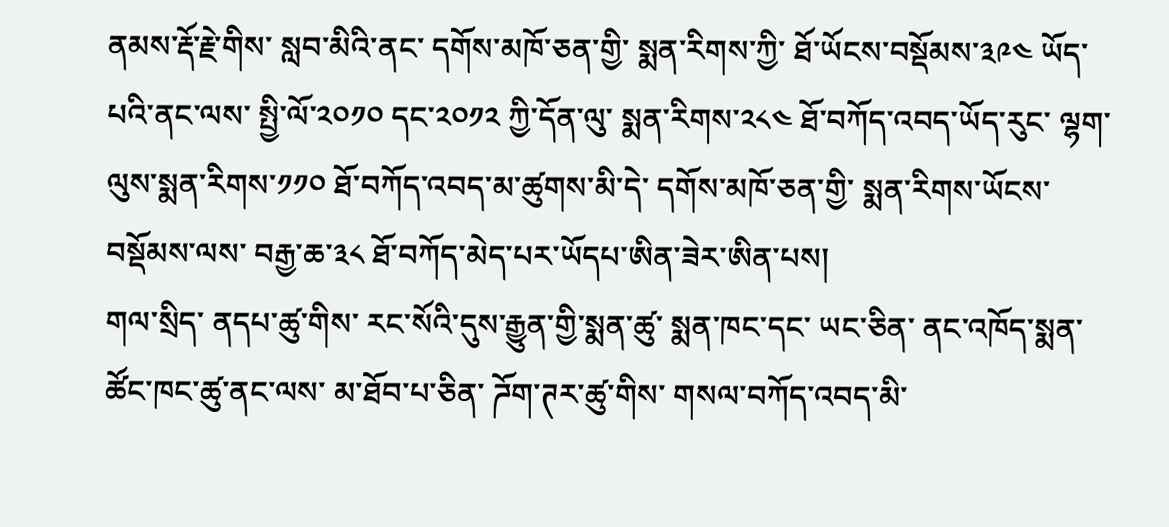ནམས་རྡོ་རྗེ་གིས་ སླབ་མིའི་ནང་ དགོས་མཁོ་ཅན་གྱི་ སྨན་རིགས་ཀྱི་ ཐོ་ཡོངས་བསྡོམས་༣༩༤ ཡོད་པའི་ནང་ལས་ སྤྱི་ལོ་༢༠༡༠ དང་༢༠༡༢ ཀྱི་དོན་ལུ་ སྨན་རིགས་༢༨༤ ཐོ་བཀོད་འབད་ཡོད་རུང་ ལྷག་ལུས་སྨན་རིགས་༡༡༠ ཐོ་བཀོད་འབད་མ་ཚུགས་མི་དེ་ དགོས་མཁོ་ཅན་གྱི་ སྨན་རིགས་ཡོངས་བསྡོམས་ལས་ བརྒྱ་ཆ་༣༨ ཐོ་བཀོད་མེད་པར་ཡོདཔ་ཨིན་ཟེར་ཨིན་པས།
གལ་སྲིད་ ནདཔ་ཚུ་གིས་ རང་སོའི་དུས་རྒྱུན་གྱི་སྨན་ཚུ་ སྨན་ཁང་དང་ ཡང་ཅིན་ ནང་འཁོད་སྨན་ཚོང་ཁང་ཚུ་ནང་ལས་ མ་ཐོབ་པ་ཅིན་ ཌོག་ཊར་ཚུ་གིས་ གསལ་བཀོད་འབད་མི་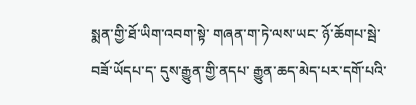སྨན་གྱི་ཐོ་ཡིག་འབག་སྟེ་ གཞན་ག་ཏེ་ལས་ཡང་ ཉོ་ཆོགཔ་སྦེ་ བཟོ་ཡོདཔ་ད་ དུས་རྒྱུན་གྱི་ནདཔ་ རྒྱུན་ཆད་མེད་པར་དགོ་པའི་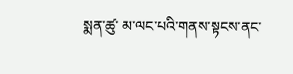སྨན་ཚུ་ མ་ལང་པའི་གནས་སྟངས་ནང་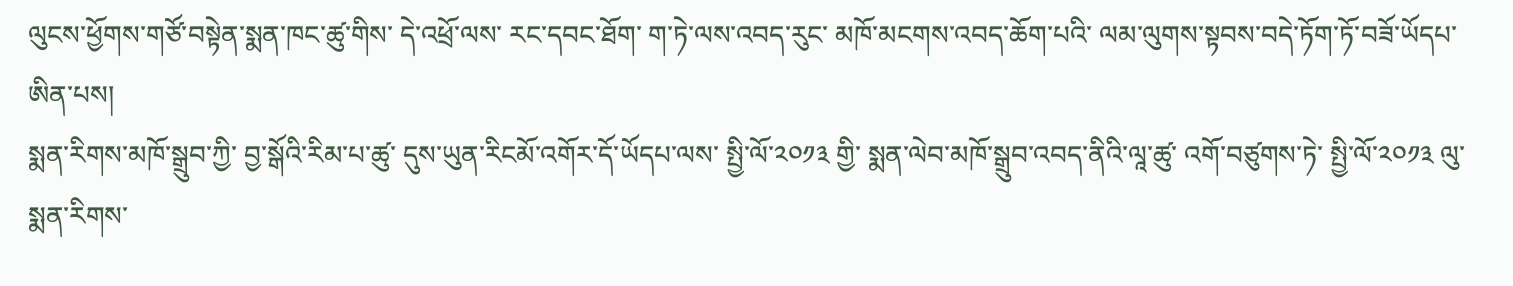ལུངས་ཕྱོགས་གཙོ་བསྟེན་སྨན་ཁང་ཚུ་གིས་ དེ་འཕྲོ་ལས་ རང་དབང་ཐོག་ ག་ཏེ་ལས་འབད་རུང་ མཁོ་མངགས་འབད་ཆོག་པའི་ ལམ་ལུགས་སྟབས་བདེ་ཏོག་ཏོ་བཟོ་ཡོདཔ་ཨིན་པས།
སྨན་རིགས་མཁོ་སྒྲུབ་ཀྱི་ བྱ་སྒོའི་རིམ་པ་ཚུ་ དུས་ཡུན་རིངམོ་འགོར་དོ་ཡོདཔ་ལས་ སྤྱི་ལོ་༢༠༡༣ གྱི་ སྨན་ལེབ་མཁོ་སྒྲུབ་འབད་ནིའི་ལཱ་ཚུ་ འགོ་བཙུགས་ཏེ་ སྤྱི་ལོ་༢༠༡༣ ལུ་ སྨན་རིགས་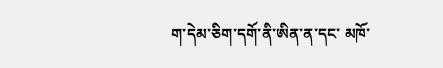ག་དེམ་ཅིག་དགོ་ནི་ཨིན་ན་དང་ མཁོ་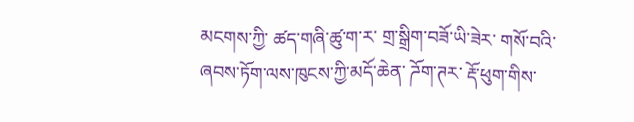མངགས་ཀྱི་ ཚད་གཞི་ཚུ་ག་ར་ གྲ་སྒྲིག་བཟོ་ཡི་ཟེར་ གསོ་བའི་ཞབས་ཏོག་ལས་ཁུངས་ཀྱི་མདོ་ཆེན་ ཌོག་ཊར་ རྡོ་ཕུག་གིས་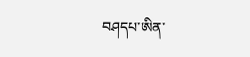བཤདཔ་ཨིན་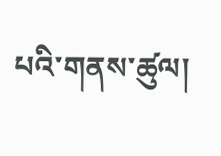པའི་གནས་ཚུལ།